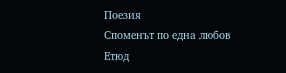Поезия
Споменът по една любов
Етюд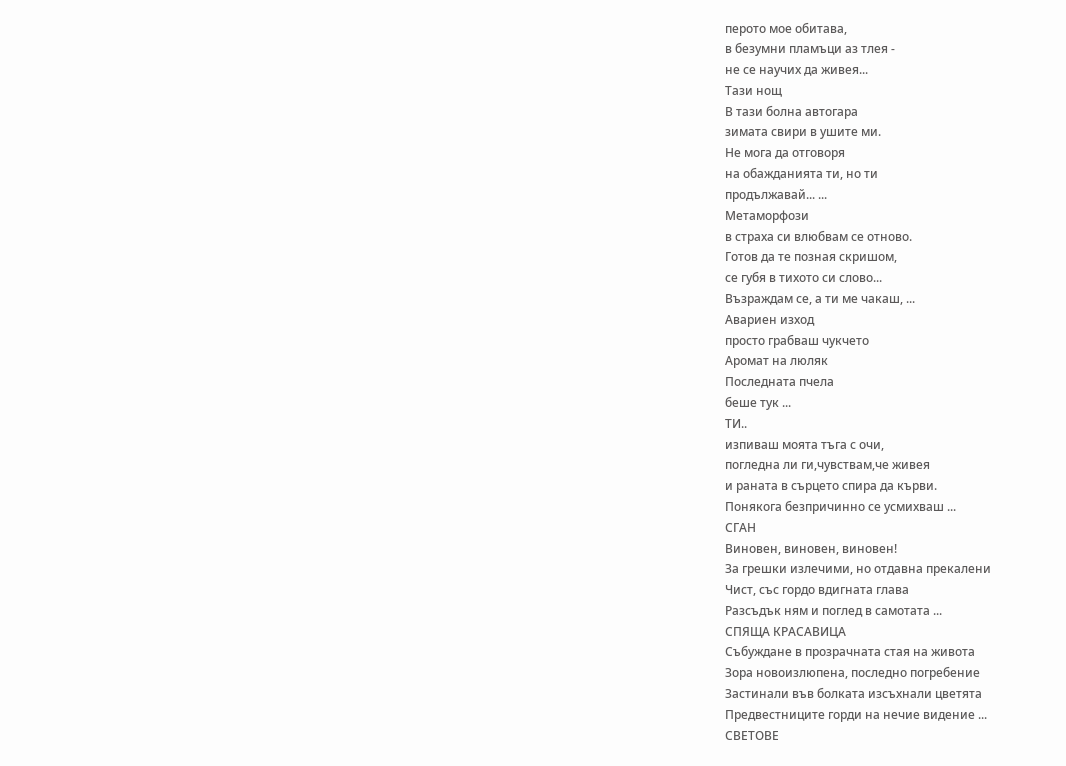перото мое обитава,
в безумни пламъци аз тлея -
не се научих да живея...
Тази нощ
В тази болна автогара
зимата свири в ушите ми.
Не мога да отговоря
на обажданията ти, но ти
продължавай... ...
Метаморфози
в страха си влюбвам се отново.
Готов да те позная скришом,
се губя в тихото си слово...
Възраждам се, а ти ме чакаш, ...
Авариен изход
просто грабваш чукчето
Аромат на люляк
Последната пчела
беше тук ...
ТИ..
изпиваш моята тъга с очи,
погледна ли ги,чувствам,че живея
и раната в сърцето спира да кърви.
Понякога безпричинно се усмихваш ...
СГАН
Виновен, виновен, виновен!
За грешки излечими, но отдавна прекалени
Чист, със гордо вдигната глава
Разсъдък ням и поглед в самотата ...
СПЯЩА КРАСАВИЦА
Събуждане в прозрачната стая на живота
Зора новоизлюпена, последно погребение
Застинали във болката изсъхнали цветята
Предвестниците горди на нечие видение ...
СВЕТОВЕ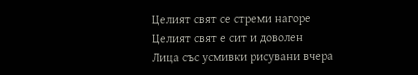Целият свят се стреми нагоре
Целият свят е сит и доволен
Лица със усмивки рисувани вчера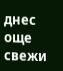днес още свежи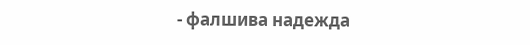- фалшива надежда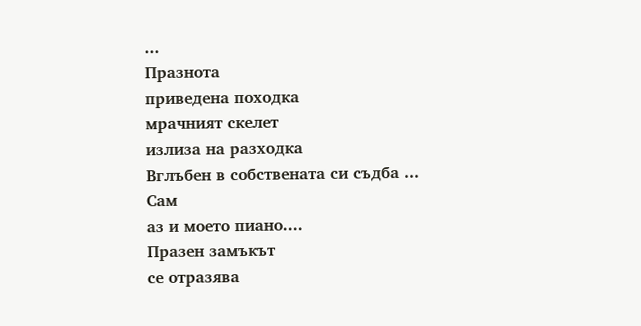...
Празнота
приведена походка
мрачният скелет
излиза на разходка
Вглъбен в собствената си съдба ...
Сам
аз и моето пиано....
Празен замъкът
се отразява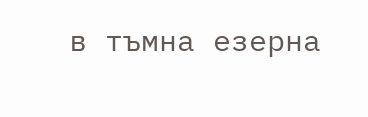в тъмна езерна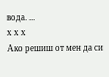вода. ...
х х х
Ако решиш от мен да си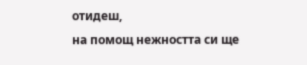отидеш,
на помощ нежността си ще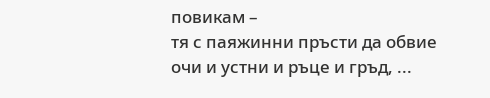повикам –
тя с паяжинни пръсти да обвие
очи и устни и ръце и гръд, ...